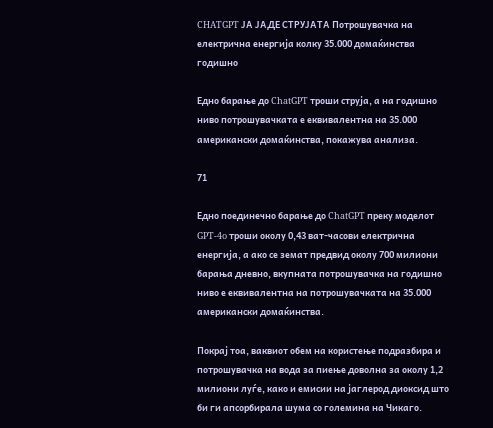CHATGPT ЈА ЈАДЕ СТРУЈАТА Потрошувачка на електрична енергија колку 35.000 домаќинства годишно

Едно барање до ChatGPT троши струја, а на годишно ниво потрошувачката е еквивалентна на 35.000 американски домаќинства, покажува анализа.

71

Едно поединечно барање до ChatGPT преку моделот GPT-4o троши околу 0,43 ват-часови електрична енергија, а ако се земат предвид околу 700 милиони барања дневно, вкупната потрошувачка на годишно ниво е еквивалентна на потрошувачката на 35.000 американски домаќинства.

Покрај тоа, ваквиот обем на користење подразбира и потрошувачка на вода за пиење доволна за околу 1,2 милиони луѓе, како и емисии на јаглерод диоксид што би ги апсорбирала шума со големина на Чикаго.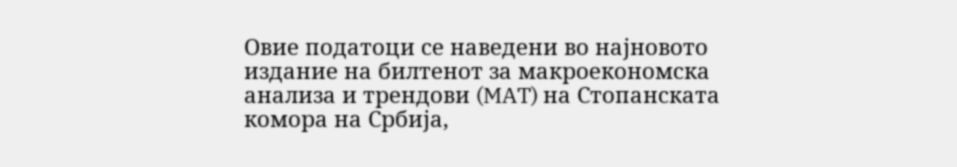Овие податоци се наведени во најновото издание на билтенот за макроекономска анализа и трендови (MAT) на Стопанската комора на Србија,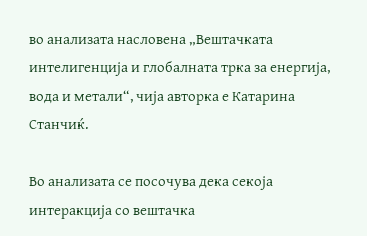во анализата насловена „Вештачката интелигенција и глобалната трка за енергија, вода и метали“, чија авторка е Катарина Станчиќ.

Во анализата се посочува дека секоја интеракција со вештачка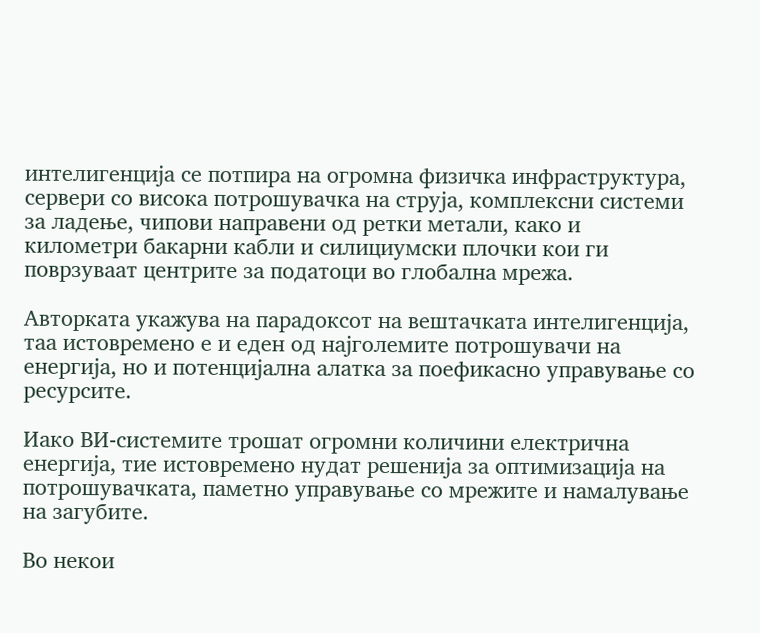интелигенција се потпира на огромна физичка инфраструктура, сервери со висока потрошувачка на струја, комплексни системи за ладење, чипови направени од ретки метали, како и километри бакарни кабли и силициумски плочки кои ги поврзуваат центрите за податоци во глобална мрежа.

Авторката укажува на парадоксот на вештачката интелигенција, таа истовремено е и еден од најголемите потрошувачи на енергија, но и потенцијална алатка за поефикасно управување со ресурсите.

Иако ВИ-системите трошат огромни количини електрична енергија, тие истовремено нудат решенија за оптимизација на потрошувачката, паметно управување со мрежите и намалување на загубите.

Во некои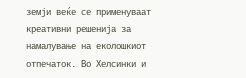земји веќе се применуваат креативни решенија за намалување на еколошкиот отпечаток. Во Хелсинки и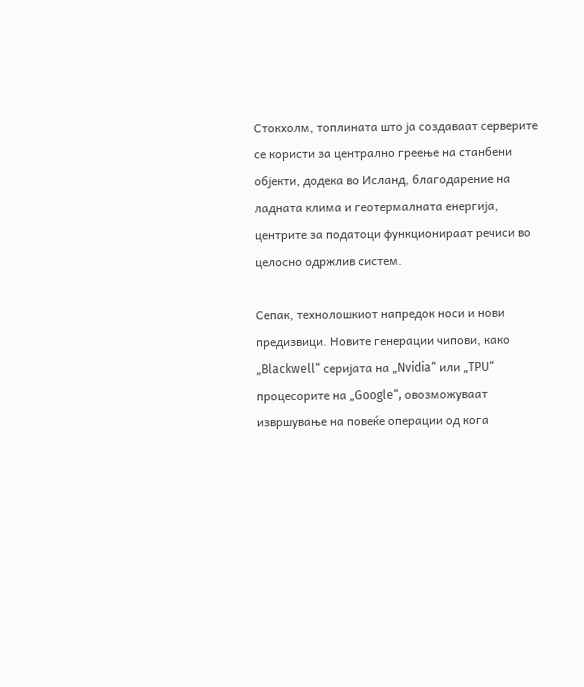Стокхолм, топлината што ја создаваат серверите се користи за централно греење на станбени објекти, додека во Исланд, благодарение на ладната клима и геотермалната енергија, центрите за податоци функционираат речиси во целосно одржлив систем.

Сепак, технолошкиот напредок носи и нови предизвици. Новите генерации чипови, како „Blackwell“ серијата на „Nvidia“ или „TPU“ процесорите на „Google“, овозможуваат извршување на повеќе операции од кога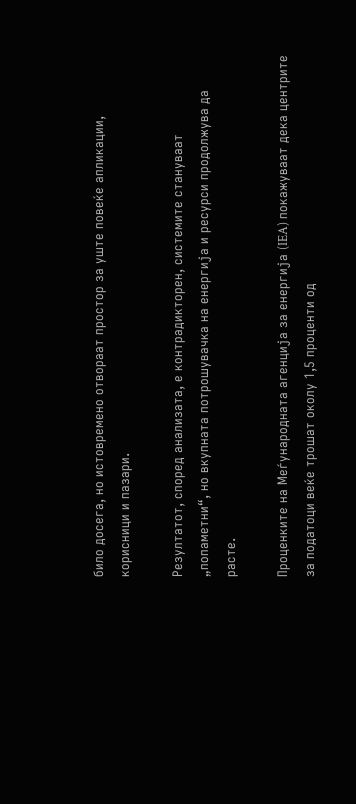било досега, но истовремено отвораат простор за уште повеќе апликации, корисници и пазари.

Резултатот, според анализата, е контрадикторен, системите стануваат „попаметни“, но вкупната потрошувачка на енергија и ресурси продолжува да расте.

Проценките на Меѓународната агенција за енергија (IEA) покажуваат дека центрите за податоци веќе трошат околу 1,5 проценти од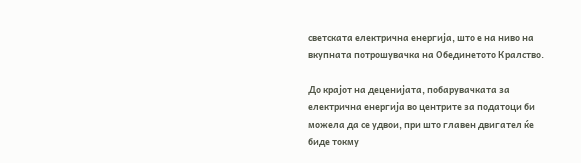светската електрична енергија, што е на ниво на вкупната потрошувачка на Обединетото Кралство.

До крајот на деценијата, побарувачката за електрична енергија во центрите за податоци би можела да се удвои, при што главен двигател ќе биде токму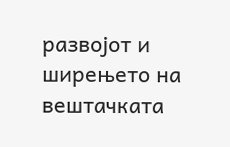развојот и ширењето на вештачката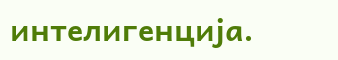интелигенција.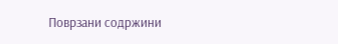Поврзани содржини